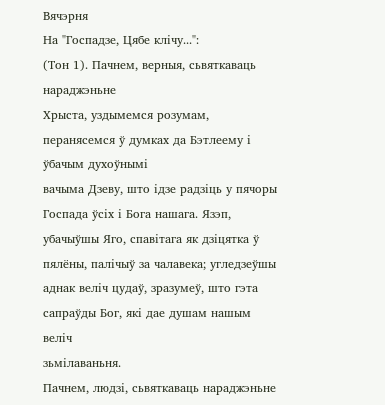Вячэрня
На "Госпадзе, Цябе клічу...":
(Тон 1). Пачнем, верныя, сьвяткаваць нараджэньне
Хрыста, уздымемся розумам, перанясемся ў думках да Бэтлеему і ўбачым духоўнымі
вачыма Дзеву, што ідзе радзіць у пячоры Госпада ўсіх і Бога нашага. Язэп,
убачыўшы Яго, спавітага як дзіцятка ў пялёны, палічыў за чалавека; угледзеўшы
аднак веліч цудаў, зразумеў, што гэта сапраўды Бог, які дае душам нашым веліч
зьмілаваньня.
Пачнем, людзі, сьвяткаваць нараджэньне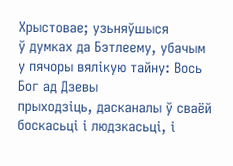Хрыстовае; узьняўшыся
ў думках да Бэтлеему, убачым у пячоры вялікую тайну: Вось Бог ад Дзевы
прыходзіць, дасканалы ў сваёй боскасьці і людзкасьці, і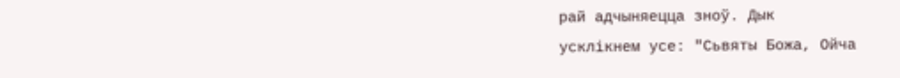рай адчыняецца зноў. Дык
усклікнем усе: "Сьвяты Божа, Ойча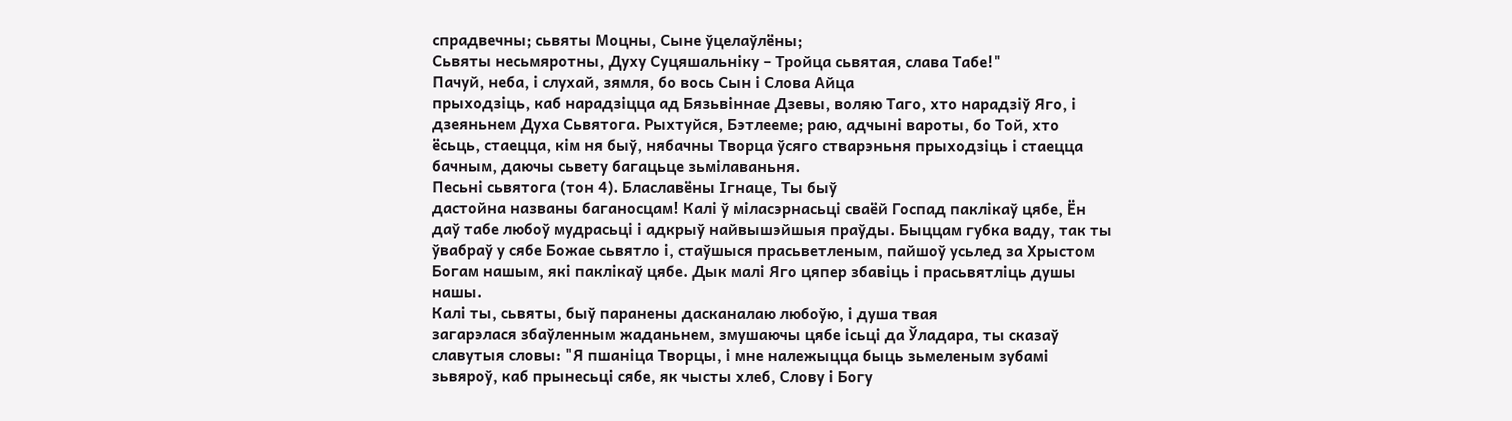спрадвечны; сьвяты Моцны, Сыне ўцелаўлёны;
Сьвяты несьмяротны, Духу Суцяшальніку – Тройца сьвятая, слава Табе!"
Пачуй, неба, і слухай, зямля, бо вось Сын і Слова Айца
прыходзіць, каб нарадзіцца ад Бязьвіннае Дзевы, воляю Таго, хто нарадзіў Яго, і
дзеяньнем Духа Сьвятога. Рыхтуйся, Бэтлееме; раю, адчыні вароты, бо Той, хто
ёсьць, стаецца, кім ня быў, нябачны Творца ўсяго стварэньня прыходзіць і стаецца
бачным, даючы сьвету багацьце зьмілаваньня.
Песьні сьвятога (тон 4). Блаславёны Ігнаце, Ты быў
дастойна названы баганосцам! Калі ў міласэрнасьці сваёй Госпад паклікаў цябе, Ён
даў табе любоў мудрасьці і адкрыў найвышэйшыя праўды. Быццам губка ваду, так ты
ўвабраў у сябе Божае сьвятло і, стаўшыся прасьветленым, пайшоў усьлед за Хрыстом
Богам нашым, які паклікаў цябе. Дык малі Яго цяпер збавіць і прасьвятліць душы
нашы.
Калі ты, сьвяты, быў паранены дасканалаю любоўю, і душа твая
загарэлася збаўленным жаданьнем, змушаючы цябе ісьці да Ўладара, ты сказаў
славутыя словы: "Я пшаніца Творцы, і мне належыцца быць зьмеленым зубамі
зьвяроў, каб прынесьці сябе, як чысты хлеб, Слову і Богу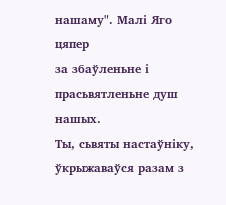нашаму". Малі Яго цяпер
за збаўленьне і прасьвятленьне душ нашых.
Ты, сьвяты настаўніку, ўкрыжаваўся разам з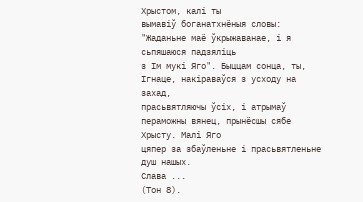Хрыстом, калі ты
вымавіў боганатхнёныя словы: "Жаданьне маё ўкрыжаванае, і я сьпяшаюся падзяліць
з Ім мукі Яго". Быццам сонца, ты, Ігнаце, накіраваўся з усходу на захад,
прасьвятляючы ўсіх, і атрымаў пераможны вянец, прынёсшы сябе Хрысту. Малі Яго
цяпер за збаўленьне і прасьвятленьне душ нашых.
Слава ...
(Тон 8).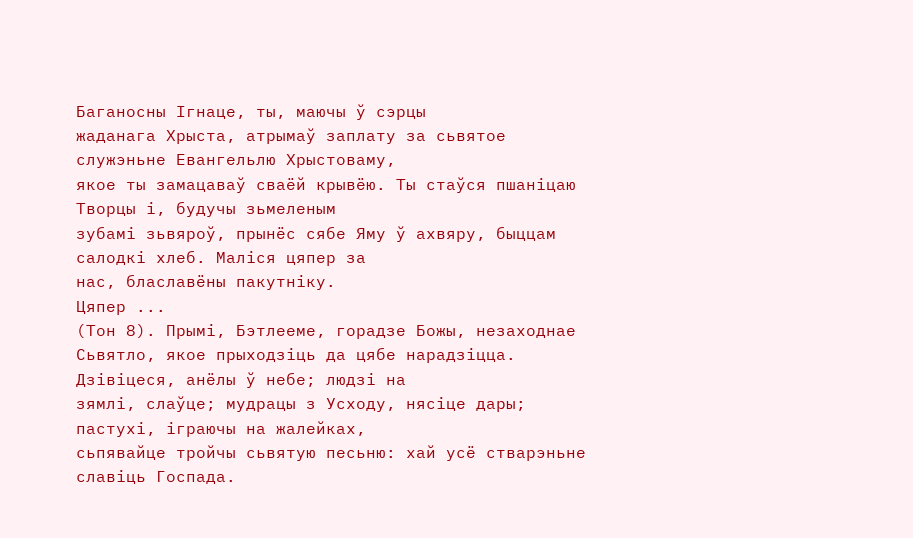Баганосны Ігнаце, ты, маючы ў сэрцы
жаданага Хрыста, атрымаў заплату за сьвятое служэньне Евангельлю Хрыстоваму,
якое ты замацаваў сваёй крывёю. Ты стаўся пшаніцаю Творцы і, будучы зьмеленым
зубамі зьвяроў, прынёс сябе Яму ў ахвяру, быццам салодкі хлеб. Маліся цяпер за
нас, блаславёны пакутніку.
Цяпер ...
(Тон 8). Прымі, Бэтлееме, горадзе Божы, незаходнае
Сьвятло, якое прыходзіць да цябе нарадзіцца. Дзівіцеся, анёлы ў небе; людзі на
зямлі, слаўце; мудрацы з Усходу, нясіце дары; пастухі, іграючы на жалейках,
сьпявайце тройчы сьвятую песьню: хай усё стварэньне славіць Госпада.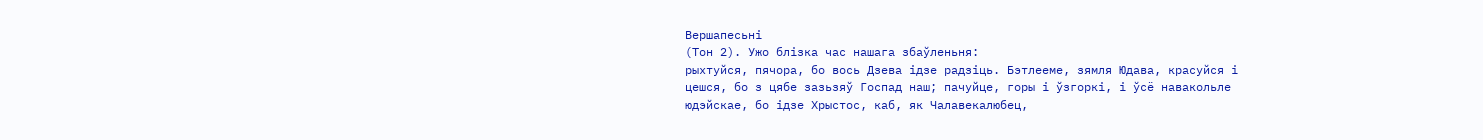Вершапесьні
(Тон 2). Ужо блізка час нашага збаўленьня:
рыхтуйся, пячора, бо вось Дзева ідзе радзіць. Бэтлееме, зямля Юдава, красуйся і
цешся, бо з цябе зазьзяў Госпад наш; пачуйце, горы і ўзгоркі, і ўсё навакольле
юдэйскае, бо ідзе Хрыстос, каб, як Чалавекалюбец,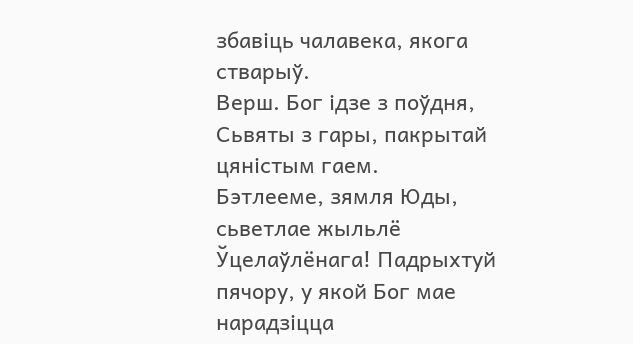збавіць чалавека, якога
стварыў.
Верш. Бог ідзе з поўдня, Сьвяты з гары, пакрытай
цяністым гаем.
Бэтлееме, зямля Юды, сьветлае жыльлё Ўцелаўлёнага! Падрыхтуй
пячору, у якой Бог мае нарадзіцца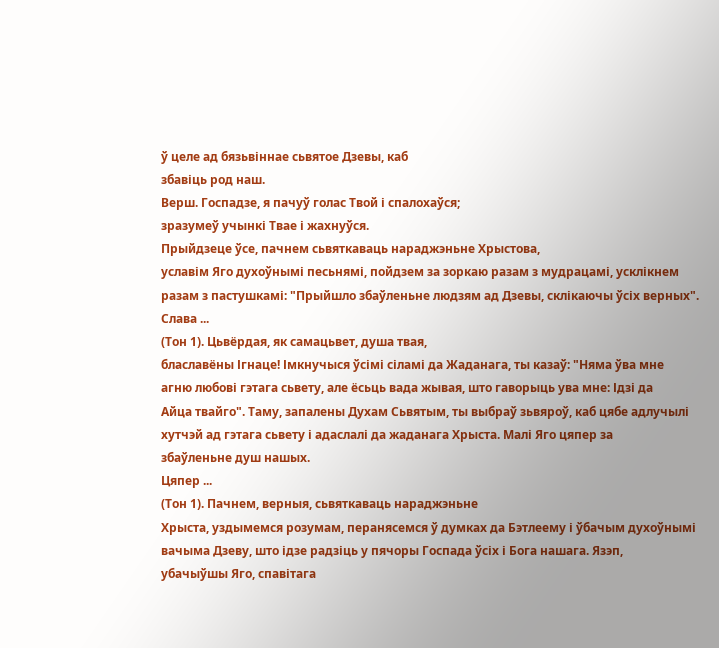ў целе ад бязьвіннае сьвятое Дзевы, каб
збавіць род наш.
Верш. Госпадзе, я пачуў голас Твой і спалохаўся;
зразумеў учынкі Твае і жахнуўся.
Прыйдзеце ўсе, пачнем сьвяткаваць нараджэньне Хрыстова,
уславім Яго духоўнымі песьнямі, пойдзем за зоркаю разам з мудрацамі, усклікнем
разам з пастушкамі: "Прыйшло збаўленьне людзям ад Дзевы, склікаючы ўсіх верных".
Слава ...
(Тон 1). Цьвёрдая, як самацьвет, душа твая,
блаславёны Ігнаце! Імкнучыся ўсімі сіламі да Жаданага, ты казаў: "Няма ўва мне
агню любові гэтага сьвету, але ёсьць вада жывая, што гаворыць ува мне: Ідзі да
Айца твайго". Таму, запалены Духам Сьвятым, ты выбраў зьвяроў, каб цябе адлучылі
хутчэй ад гэтага сьвету і адаслалі да жаданага Хрыста. Малі Яго цяпер за
збаўленьне душ нашых.
Цяпер ...
(Тон 1). Пачнем, верныя, сьвяткаваць нараджэньне
Хрыста, уздымемся розумам, перанясемся ў думках да Бэтлеему і ўбачым духоўнымі
вачыма Дзеву, што ідзе радзіць у пячоры Госпада ўсіх і Бога нашага. Язэп,
убачыўшы Яго, спавітага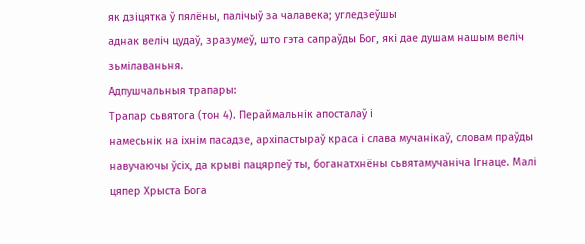як дзіцятка ў пялёны, палічыў за чалавека; угледзеўшы
аднак веліч цудаў, зразумеў, што гэта сапраўды Бог, які дае душам нашым веліч
зьмілаваньня.
Адпушчальныя трапары:
Трапар сьвятога (тон 4). Пераймальнік апосталаў і
намесьнік на іхнім пасадзе, архіпастыраў краса і слава мучанікаў, словам праўды
навучаючы ўсіх, да крыві пацярпеў ты, боганатхнёны сьвятамучаніча Ігнаце. Малі
цяпер Хрыста Бога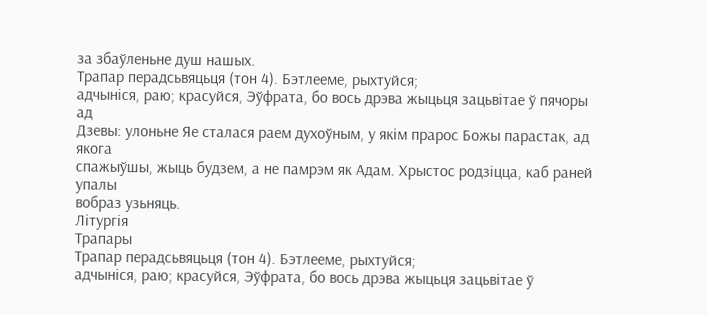за збаўленьне душ нашых.
Трапар перадсьвяцьця (тон 4). Бэтлееме, рыхтуйся;
адчыніся, раю; красуйся, Эўфрата, бо вось дрэва жыцьця зацьвітае ў пячоры ад
Дзевы: улоньне Яе сталася раем духоўным, у якім прарос Божы парастак, ад якога
спажыўшы, жыць будзем, а не памрэм як Адам. Хрыстос родзіцца, каб раней упалы
вобраз узьняць.
Літургія
Трапары
Трапар перадсьвяцьця (тон 4). Бэтлееме, рыхтуйся;
адчыніся, раю; красуйся, Эўфрата, бо вось дрэва жыцьця зацьвітае ў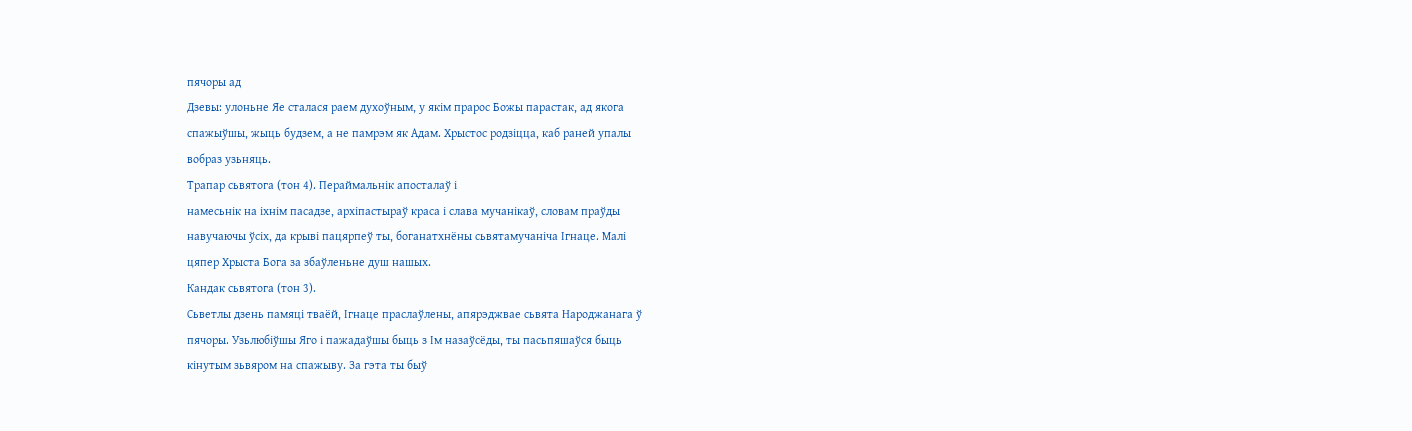пячоры ад
Дзевы: улоньне Яе сталася раем духоўным, у якім прарос Божы парастак, ад якога
спажыўшы, жыць будзем, а не памрэм як Адам. Хрыстос родзіцца, каб раней упалы
вобраз узьняць.
Трапар сьвятога (тон 4). Пераймальнік апосталаў і
намесьнік на іхнім пасадзе, архіпастыраў краса і слава мучанікаў, словам праўды
навучаючы ўсіх, да крыві пацярпеў ты, боганатхнёны сьвятамучаніча Ігнаце. Малі
цяпер Хрыста Бога за збаўленьне душ нашых.
Кандак сьвятога (тон 3).
Сьветлы дзень памяці тваёй, Ігнаце праслаўлены, апярэджвае сьвята Народжанага ў
пячоры. Узьлюбіўшы Яго і пажадаўшы быць з Ім назаўсёды, ты пасьпяшаўся быць
кінутым зьвяром на спажыву. За гэта ты быў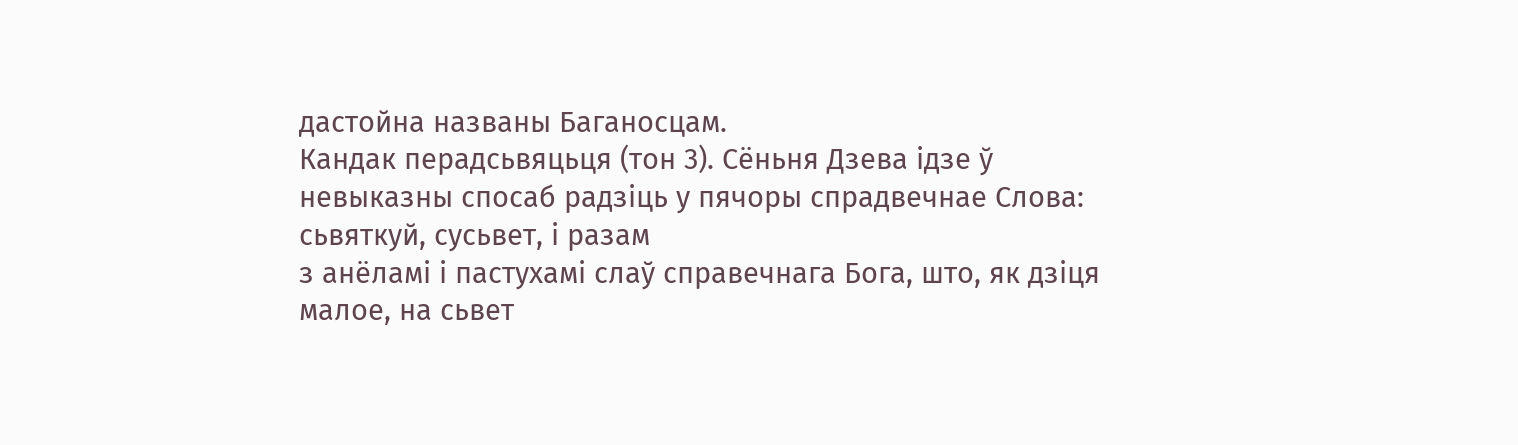дастойна названы Баганосцам.
Кандак перадсьвяцьця (тон 3). Сёньня Дзева ідзе ў
невыказны спосаб радзіць у пячоры спрадвечнае Слова: сьвяткуй, сусьвет, і разам
з анёламі і пастухамі слаў справечнага Бога, што, як дзіця малое, на сьвет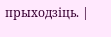прыходзіць. |